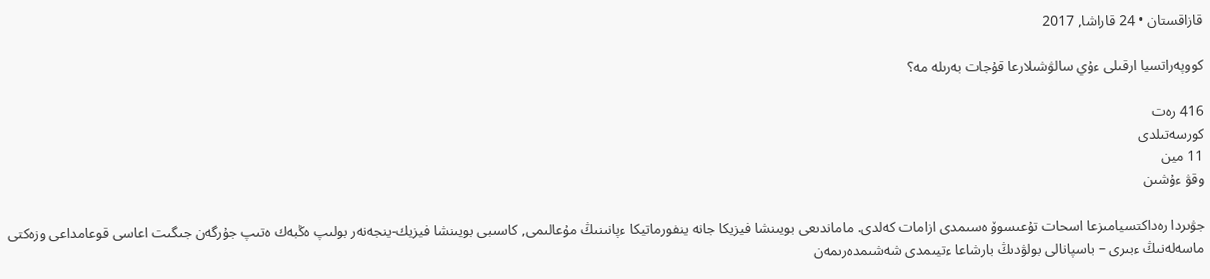قازاقستان • 24 قاراشا, 2017

كووپەراتسيا ارقىلى ءۇي سالۋشىلارعا قۇجات بەرىلە مە؟

416 رەت
كورسەتىلدى
11 مين
وقۋ ءۇشىن

جۋىردا رەداكتسيامىزعا اسحات تۇعىسوۆ ەسىمدى ازامات كەلدى. ماماندىعى بويىنشا فيزيكا جانە ينفورماتيكا ءپانىنىڭ مۇعالىمى, كاسىبى بويىنشا فيزيك-ينجەنەر بولىپ ەڭبەك ەتىپ جۇرگەن جىگىت اعاسى قوعامداعى وزەكتى ماسەلەنىڭ ءبىرى – باسپانالى بولۋدىڭ بارشاعا ءتيىمدى شەشىمدەرىمەن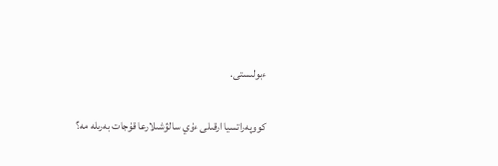ءبولىستى.

كووپەراتسيا ارقىلى ءۇي سالۋشىلارعا قۇجات بەرىلە مە؟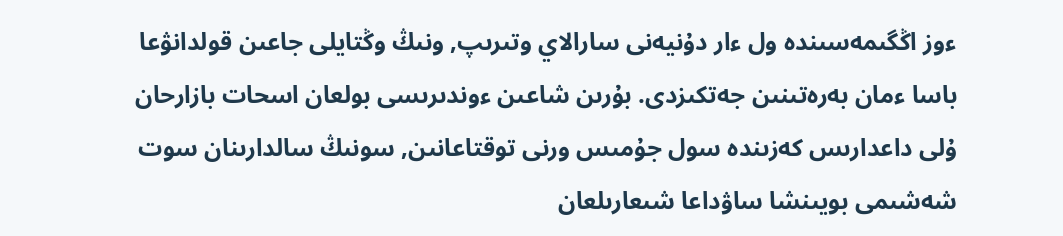ءوز اڭگىمەسىندە ول ءار دۇنيەنى سارالاي وتىرىپ, ونىڭ وڭتايلى جاعىن قولدانۋعا باسا ءمان بەرەتىنىن جەتكىزدى. بۇرىن شاعىن ءوندىرىسى بولعان اسحات بازارحان ۇلى داعدارىس كەزىندە سول جۇمىس ورنى توقتاعانىن, سونىڭ سالدارىنان سوت شەشىمى بويىنشا ساۋداعا شىعارىلعان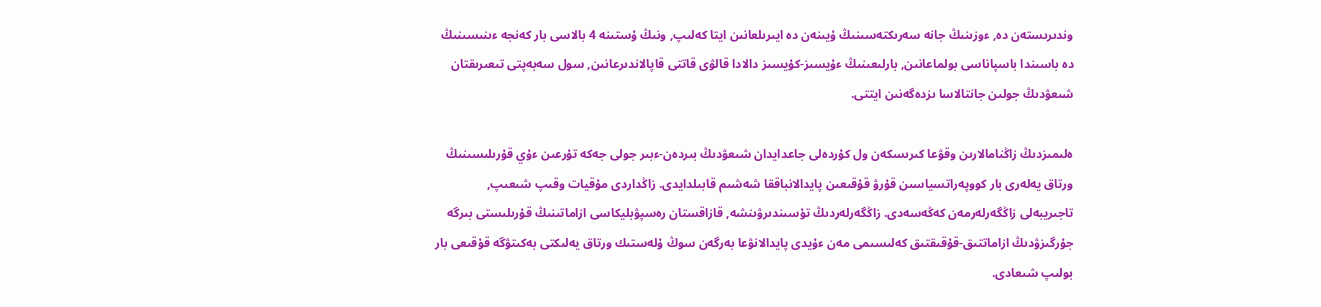وندىرىستەن دە, ءوزىنىڭ جانە سەرىكتەسىنىڭ ۇيىنەن دە ايىرىلعانىن ايتا كەلىپ, ونىڭ ۇستىنە 4 بالاسى بار كەنجە ءىنىسىنىڭ دە باسىندا باسپاناسى بولماعانىن, بارلىعىنىڭ ءۇيسىز-كۇيسىز دالادا قالۋى قاتتى قاپالاندىرعانىن, سول سەبەپتى تىعىرىقتان شىعۋدىڭ جولىن جانتالاسا ىزدەگەنىن ايتتى.

ەلىمىزدىڭ زاڭنامالارىن وقۋعا كىرىسكەن ول كۇردەلى جاعدايدان شىعۋدىڭ بىردەن-ءبىر جولى جەكە تۇرعىن ءۇي قۇرىلىسىنىڭ ورتاق يەلەرى بار كووپەراتسياسىن قۇرۋ قۇقىعىن پايدالانباققا شەشىم قابىلدايدى. زاڭداردى مۇقيات وقىپ شىعىپ, تاجىريبەلى زاڭگەرلەرمەن كەڭەسەدى. زاڭگەرلەردىڭ تۇسىندىرۋىنشە, قازاقستان رەسپۋبليكاسى ازاماتىنىڭ قۇرىلىستى بىرگە جۇرگىزۋدىڭ ازاماتتىق-قۇقىقتىق كەلىسىمى مەن ءۇيدى پايدالانۋعا بەرگەن سوڭ ۇلەستىك ورتاق يەلىكتى بەكىتۋگە قۇقىعى بار بولىپ شىعادى.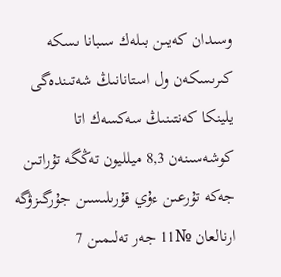وسىدان كەيىن بىلەك سىبانا ىسكە كىرىسكەن ول استانانىڭ شەتىندەگى يلينكا كەنتىنىڭ سەكسەك اتا كوشەسىنەن 8,3 ميلليون تەڭگە تۇراتىن جەكە تۇرعىن ءۇي قۇرىلىسىن جۇرگىزۋگە ارنالعان №11 جەر تەلىمىن 7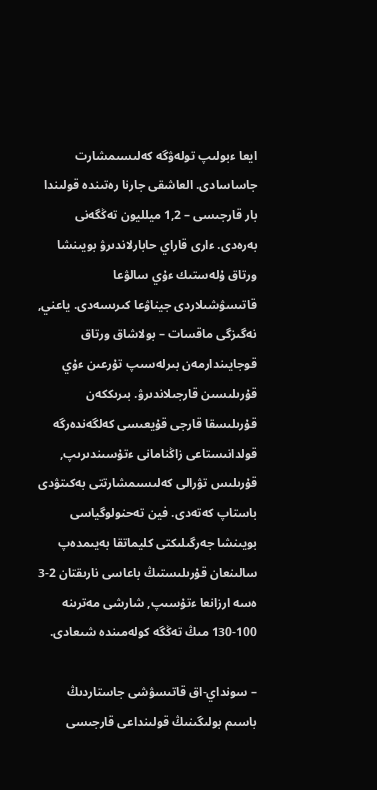ايعا ءبولىپ تولەۋگە كەلىسىمشارت جاساسادى. العاشقى جارنا رەتىندە قولىندا بار قارجىسى – 1,2 ميلليون تەڭگەنى بەرەدى. ءارى قاراي حابارلاندىرۋ بويىنشا ورتاق ۇلەستىك ءۇي سالۋعا قاتىسۋشىلاردى جيناۋعا كىرىسەدى. ياعني, نەگىزگى ماقسات – بولاشاق ورتاق قوجايىندارمەن بىرلەسىپ تۇرعىن ءۇي قۇرىلىسىن قارجىلاندىرۋ. بىرىككەن قۇرىلىسقا قارجى قۇيعىسى كەلگەندەرگە قولدانىستاعى زاڭنامانى ءتۇسىندىرىپ, قۇرىلىس تۋرالى كەلىسىمشارتتى بەكىتۋدى باستاپ كەتەدى. فين تەحنولوگياسى بويىنشا جەرگىلىكتى كليماتقا بەيىمدەپ سالىنعان قۇرىلىستىڭ باعاسى نارىقتان 2-3 ەسە ارزانعا ءتۇسىپ, شارشى مەترىنە 100-130 مىڭ تەڭگە كولەمىندە شىعادى.

– سونداي-اق قاتىسۋشى جاستاردىڭ باسىم بولىگىنىڭ قولىنداعى قارجىسى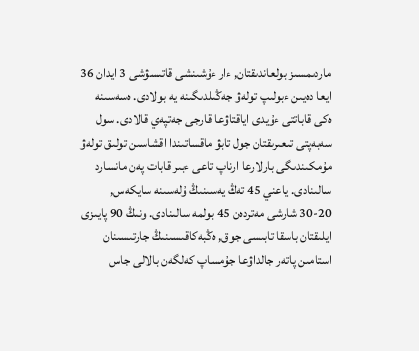ماردىمسىز بولعاندىقتان, ءار ءۇشىنشى قاتىسۋشى 3 ايدان 36 ايعا دەيىن ءبولىپ تولەۋ جەڭىلدىگىنە يە بولادى. ەسەسىنە ەكى قاباتتى ءۇيدى اياقتاۋعا قارجى جەتپەي قالادى. سول سەبەپتى تىعىرىقتان جول تابۋ ماقساتىندا اقشاسىن تولىق تولەۋ مۇمكىندىگى بارلارعا ارناپ تاعى ءبىر قابات پەن مانسارد سالىنادى. ياعني 45 تەڭ يەسىنىڭ ۇلەسىنە سايكەس, 20-30 شارشى مەتردەن 45 بولمە سالىنادى. ونىڭ 90 پايىزى ايلىقتان باسقا تابىسى جوق, ەڭبەكاقىسىنىڭ جارتىسىنان استامىن پاتەر جالداۋعا جۇمساپ كەلگەن بالالى جاس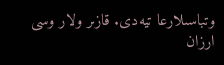وتباسىلارعا تيەدى. قازىر ولار وسى ارزان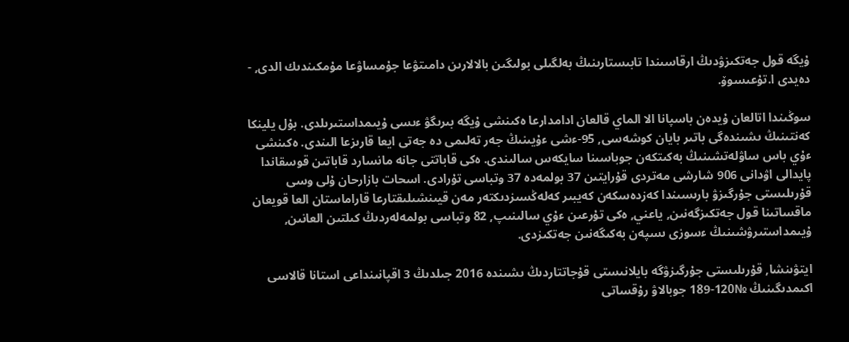ۇيگە قول جەتكىزۋدىڭ ارقاسىندا تابىستارىنىڭ بەلگىلى بولىگىن بالالارىن دامىتۋعا جۇمساۋعا مۇمكىندىك الدى, - دەيدى ا.تۇعىسوۆ.

سوڭىندا اتالعان ۇيدەن باسپانا الا الماي قالعان ادامدارعا ەكىنشى ۇيگە بىرىگۋ ءىسى ۇيىمداستىرىلدى. بۇل يلينكا كەنتىنىڭ ىشىندەگى باتىر بايان كوشەسى, 95-ءشى ءۇيىنىڭ جەر تەلىمى دە جەتى ايعا قارىزعا الىندى. ەكىنشى ءۇي باس ساۋلەتشىنىڭ بەكىتكەن جوباسىنا سايكەس سالىندى. ەكى قاباتتى جانە مانسارد قاباتىن قوسقاندا پايدالى اۋدانى 906 شارشى مەتردى قۇرايتىن 37 بولمەدە 37 وتباسى تۇرادى. اسحات بازارحان ۇلى وسى قۇرىلىستى جۇرگىزۋ بارىسىندا كەزدەسكەن كەيبىر كەلەڭسىزدىكتەر مەن قيىنشىلىقتارعا قاراماستان العا قويعان ماقساتىنا قول جەتكىزگەنىن, ياعني, ەكى تۇرعىن ءۇي سالىنىپ, 82 وتباسى بولمەلەردىڭ كىلتىن العانىن, ۇيىمداستىرۋشىنىڭ ءسوزى ىسپەن بەكىگەنىن جەتكىزدى.

ايتۋىنشا, قۇرىلىستى جۇرگىزۋگە بايلانىستى قۇجاتتاردىڭ ىشىندە 2016 جىلدىڭ 3 اقپانىنداعى استانا قالاسى اكىمدىگىنىڭ №120-189 جوبالاۋ رۇقساتى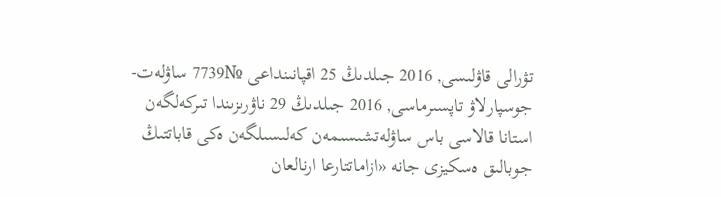تۋرالى قاۋلىسى, 2016 جىلدىڭ 25 اقپانىنداعى №7739 ساۋلەت-جوسپارلاۋ تاپسىرماسى, 2016 جىلدىڭ 29 ناۋرىزىندا تىركەلگەن استانا قالاسى باس ساۋلەتشىسىمەن كەلىسىلگەن ەكى قاباتتىڭ جوبالىق ەسكيزى جانە «ازاماتتارعا ارنالعان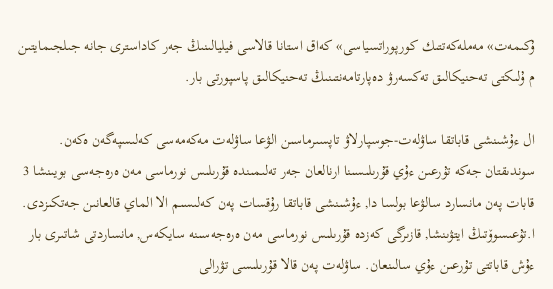ۇكىمەت» مەملەكەتتىك كورپوراتسياسى» كەاق استانا قالاسى فيليالىنىڭ جەر كاداسترى جانە جىلجىمايتىن م ۇلىكتى تەحنيكالىق تەكسەرۋ دەپارتامەنتىنىڭ تەحنيكالىق پاسپورتى بار.

ال ءۇشىنشى قاباتقا ساۋلەت-جوسپارلاۋ تاپسىرماسىن الۋعا ساۋلەت مەكەمەسى كەلىسپەگەن ەكەن. سوندىقتان جەكە تۇرعىن ءۇي قۇرىلىسىنا ارنالعان جەر تەلىمىندە قۇرىلىس نورماسى مەن ەرەجەسى بويىنشا 3 قابات پەن مانسارد سالۋعا بولسا دا, ءۇشىنشى قاباتقا رۇقسات پەن كەلىسىم الا الماي قالعانىن جەتكىزدى. ا.تۇعىسوۆتىڭ ايتۋىنشا, قازىرگى كەزدە قۇرىلىس نورماسى مەن ەرەجەسىنە سايكەس, مانساردتى شاتىرى بار ءۇش قاباتتى تۇرعىن ءۇي سالىنعان. ساۋلەت پەن قالا قۇرىلىسى تۋرالى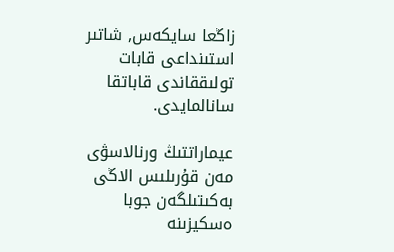زاڭعا سايكەس, شاتىر استىنداعى قابات تولىققاندى قاباتقا سانالمايدى.

عيماراتتىڭ ورنالاسۋى مەن قۇرىلىس الاڭى بەكىتىلگەن جوبا ەسكيزىنە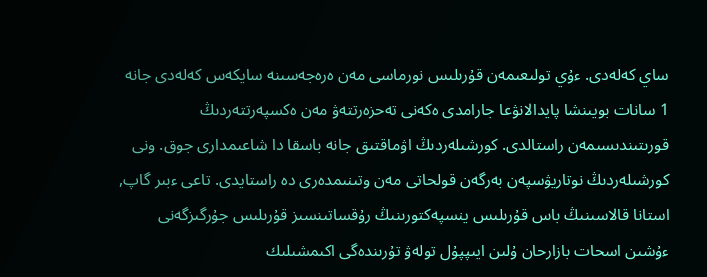ساي كەلەدى. ءۇي تولىعىمەن قۇرىلىس نورماسى مەن ەرەجەسىنە سايكەس كەلەدى جانە 1 سانات بويىنشا پايدالانۋعا جارامدى ەكەنى تەحزەرتتەۋ مەن ەكسپەرتتەردىڭ قورىتىندىسىمەن راستالدى. كورشىلەردىڭ اۋماقتىق جانە باسقا دا شاعىمدارى جوق. ونى كورشىلەردىڭ نوتاريۋسپەن بەرگەن قولحاتى مەن وتىنىمدەرى دە راستايدى. تاعى ءبىر گاپ, استانا قالاسىنىڭ باس قۇرىلىس ينسپەكتورىنىڭ رۇقساتىنسىز قۇرىلىس جۇرگىزگەنى ءۇشىن اسحات بازارحان ۇلىن ايىپپۇل تولەۋ تۇرىندەگى اكىمشىلىك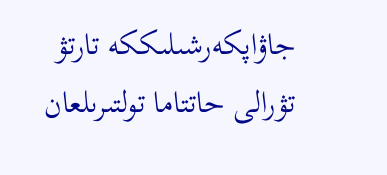جاۋاپكەرشىلىككە تارتۋ تۋرالى حاتتاما تولتىرىلعان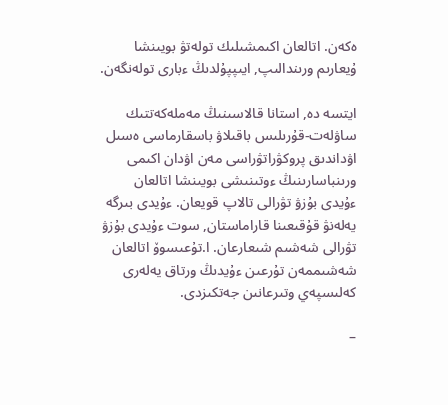ەكەن. اتالعان اكىمشىلىك تولەتۋ بويىنشا ۇيعارىم ورىندالىپ, ايىپپۇلدىڭ ءبارى تولەنگەن.

ايتسە دە, استانا قالاسىنىڭ مەملەكەتتىك ساۋلەت-قۇرىلىس باقىلاۋ باسقارماسى ەسىل اۋداندىق پروكۋراتۋراسى مەن اۋدان اكىمى ورىنباسارىنىڭ ءوتىنىشى بويىنشا اتالعان ءۇيدى بۇزۋ تۋرالى تالاپ قويعان. ءۇيدى بىرگە يەلەنۋ قۇقىعىنا قاراماستان, سوت ءۇيدى بۇزۋ تۋرالى شەشىم شىعارعان. ا.تۇعىسوۆ اتالعان شەشىممەن تۇرعىن ءۇيدىڭ ورتاق يەلەرى كەلىسپەي وتىرعانىن جەتكىزدى.

–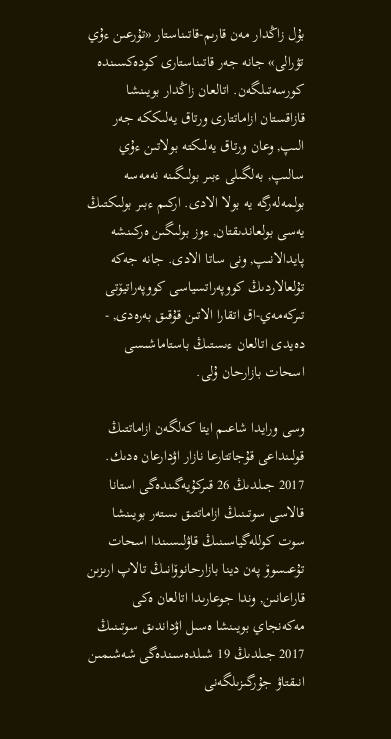بۇل زاڭدار مەن قارىم-قاتىناستار «تۇرعىن ءۇي تۋرالى» جانە جەر قاتىناستارى كودەكسىندە كورسەتىلگەن. اتالعان زاڭدار بويىنشا قازاقستان ازاماتتارى ورتاق يەلىككە جەر الىپ, وعان ورتاق يەلىكتە بولاتىن ءۇي سالىپ, بەلگىلى ءبىر بولىگىنە نەمەسە بولمەلەرگە يە بولا الادى. اركىم ءبىر بولىكتىڭ يەسى بولعاندىقتان, ءوز بولىگىن ەركىنشە پايدالانىپ, ونى ساتا الادى. جانە جەكە تۇلعالاردىڭ كووپەراتسياسى كووپەراتيۆتى تىركەمەي-اق اتقارا الاتىن قۇقىق بەرەدى, - دەيدى اتالعان ءىستىڭ باستاماشىسى اسحات بازارحان ۇلى.

وسى ورايدا شاعىم ايتا كەلگەن ازاماتتىڭ قولىنداعى قۇجاتتارعا نازار اۋدارعان ەدىك. 2017 جىلدىڭ 26 قىركۇيەگىندەگى استانا قالاسى سوتىنىڭ ازاماتتىق ىستەر بويىنشا سوت كوللەگياسىنىڭ قاۋلىسىندا اسحات تۇعىسوۆ پەن دينا بازارحانوۆانىڭ تالاپ ارىزىن قاراعانىن, وندا جوعارىدا اتالعان ەكى مەكەنجاي بويىنشا ەسىل اۋداندىق سوتىنىڭ 2017 جىلدىڭ 19 شىلدەسىندەگى شەشىمىن انىقتاۋ جۇرگىزىلگەنى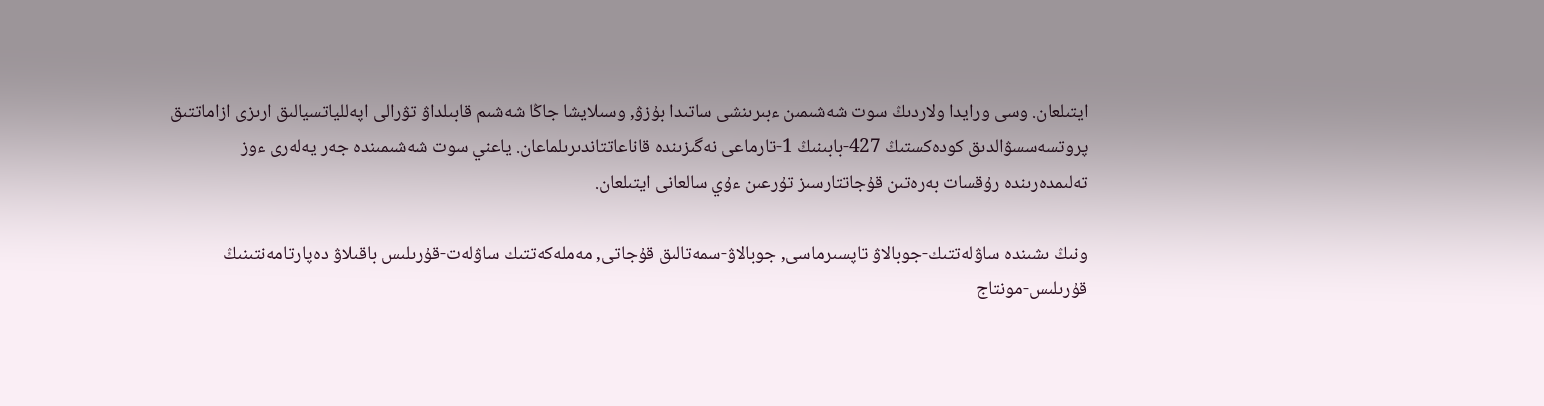ايتىلعان. وسى ورايدا ولاردىڭ سوت شەشىمىن ءبىرىنشى ساتىدا بۇزۋ, وسىلايشا جاڭا شەشىم قابىلداۋ تۋرالى اپەللياتسيالىق ارىزى ازاماتتىق پروتسەسسۋالدىق كودەكستىڭ 427-بابىنىڭ 1-تارماعى نەگىزىندە قاناعاتتاندىرىلماعان. ياعني سوت شەشىمىندە جەر يەلەرى ءوز تەلىمدەرىندە رۇقسات بەرەتىن قۇجاتتارسىز تۇرعىن ءۇي سالعانى ايتىلعان.

ونىڭ ىشىندە ساۋلەتتىك-جوبالاۋ تاپسىرماسى, جوبالاۋ-سمەتالىق قۇجاتى, مەملەكەتتىك ساۋلەت-قۇرىلىس باقىلاۋ دەپارتامەنتىنىڭ قۇرىلىس-مونتاج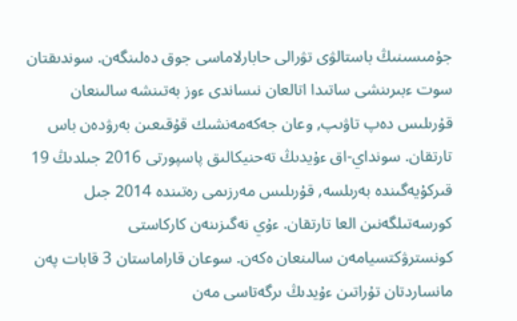جۇمىسىنىڭ باستالۋى تۋرالى حابارلاماسى جوق دەلىنگەن. سوندىقتان سوت ءبىرىنشى ساتىدا اتالعان نىساندى ءوز بەتىنشە سالىنعان قۇرىلىس دەپ تاۋىپ, وعان جەكەمەنشىك قۇقىعىن بەرۋدەن باس تارتقان. سونداي-اق ءۇيدىڭ تەحنيكالىق پاسپورتى 2016 جىلدىڭ 19 قىركۇيەگىندە بەرىلسە, قۇرىلىس مەرزىمى رەتىندە 2014 جىل كورسەتىلگەنىن العا تارتقان. ءۇي نەگىزىنەن كاركاستى كونسترۋكتسيامەن سالىنعان ەكەن. سوعان قاراماستان 3 قابات پەن مانساردتان تۇراتىن ءۇيدىڭ ىرگەتاسى مەن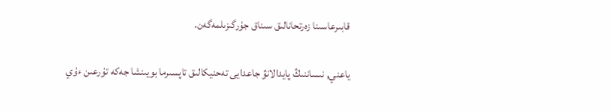قابىرعاسىنا زەرتحانالىق سىناق جۇرگىزىلمەگەن.

ياعني, نىساننىڭ پايدالانۋ جاعدايى تەحنيكالىق تاپسىرما بويىنشا جەكە تۇرعىن ءۇي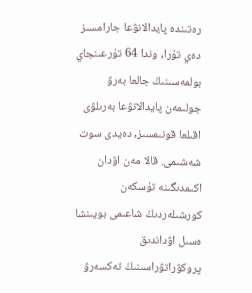رەتىندە پايدالانۋعا جارامسىز دەي تۇرا, وندا 64 تۇرعىنجاي بولمەسىنىڭ جالعا بەرۋ جولىمەن پايدالانۋعا بەرىلۋى اقىلعا قونىمسىز, دەيدى سوت شەشىمى. قالا مەن اۋدان اكىمدىگىنە تۇسكەن كورشىلەردىڭ شاعىمى بويىنشا ەسىل اۋداندىق پروكۋراتۋراسىنىڭ تەكسەرۋ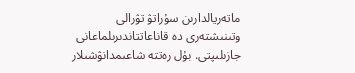ماتەريالدارىن سۇراتۋ تۋرالى وتىنىشتەرى دە قاناعاتتاندىرىلماعانى جازىلىپتى. بۇل رەتتە شاعىمدانۋشىلار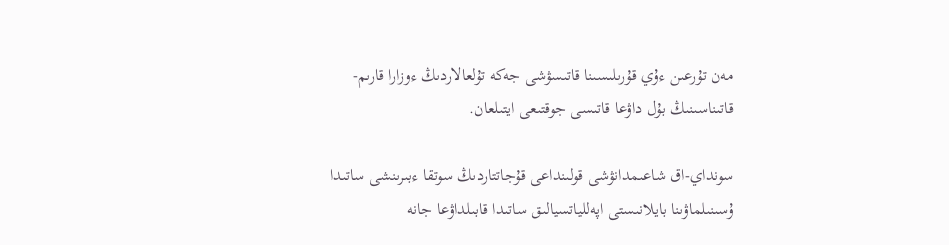مەن تۇرعىن ءۇي قۇرىلىسىنا قاتىسۋشى جەكە تۇلعالاردىڭ ءوزارا قارىم-قاتىناسىنىڭ بۇل داۋعا قاتىسى جوقتىعى ايتىلعان.

سونداي-اق شاعىمدانۋشى قولىنداعى قۇجاتتاردىڭ سوتقا ءبىرىنشى ساتىدا ۇسىنىلماۋىنا بايلانىستى اپەللياتسيالىق ساتىدا قابىلداۋعا جانە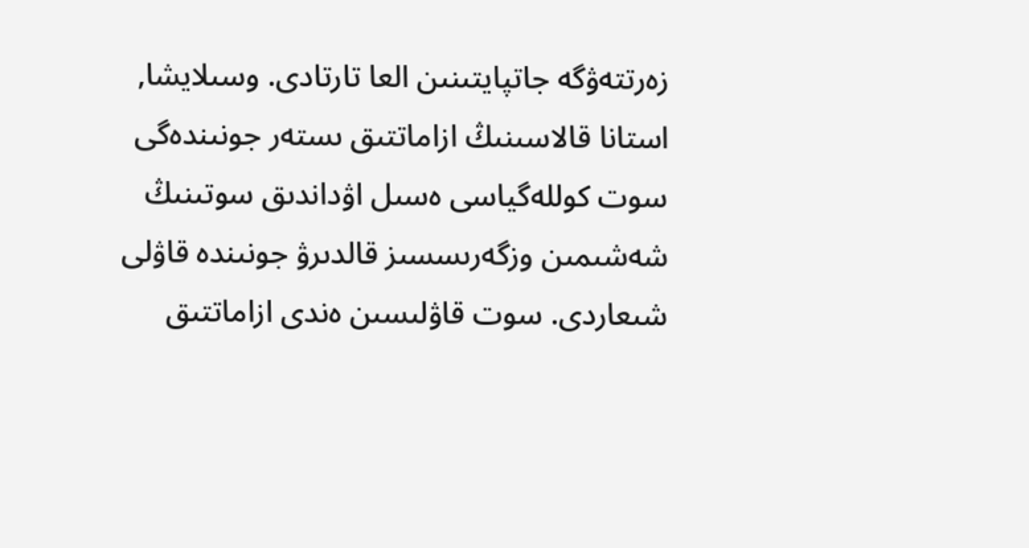زەرتتەۋگە جاتپايتىنىن العا تارتادى. وسىلايشا, استانا قالاسىنىڭ ازاماتتىق ىستەر جونىندەگى سوت كوللەگياسى ەسىل اۋداندىق سوتىنىڭ شەشىمىن وزگەرىسسىز قالدىرۋ جونىندە قاۋلى شىعاردى. سوت قاۋلىسىن ەندى ازاماتتىق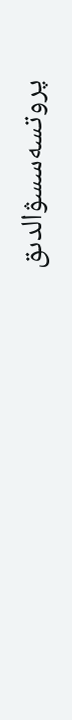پروتسەسسۋالدىق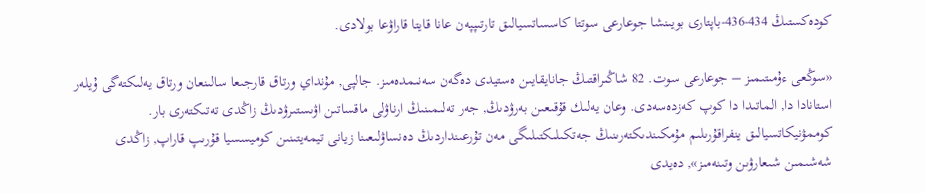كودەكستىڭ 434-436-باپتارى بويىنشا جوعارعى سوتتا كاسساتسيالىق تارتىپپەن عانا قايتا قاراۋعا بولادى.

«سوڭعى ءۇمىتىمىز – جوعارعى سوت. 82 شاڭىراقتىڭ جانايقايىن ەستيدى دەگەن سەنىمدەمىز. جالپى, مۇنداي ورتاق قارجىعا سالىنعان ورتاق يەلىكتەگى ۇيلەر استانادا دا, الماتىدا دا كوپ كەزدەسەدى. وعان يەلىك قۇقىعىن بەرۋدىڭ, جەر تەلىمىنىڭ ارناۋلى ماقساتىن اۋىستىرۋدىڭ زاڭدى تەتىكتەرى بار. كوممۋنيكاتسيالىق ينفراقۇرىلىم مۇمكىندىكتەرىنىڭ جەتكىلىكتىلىگى مەن تۇرعىنداردىڭ دەنساۋلىعىنا زيانى تيمەيتىنىن كوميسسيا قۇرىپ قاراپ, زاڭدى شەشىمىن شىعارۋىن وتىنەمىز», دەيدى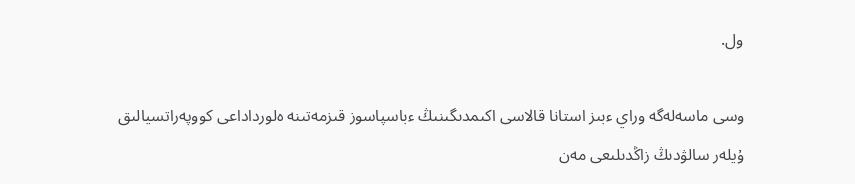ول.

وسى ماسەلەگە وراي ءبىز استانا قالاسى اكىمدىگىنىڭ ءباسپاسوز قىزمەتىنە ەلورداداعى كووپەراتسيالىق ۇيلەر سالۋدىڭ زاڭدىلىعى مەن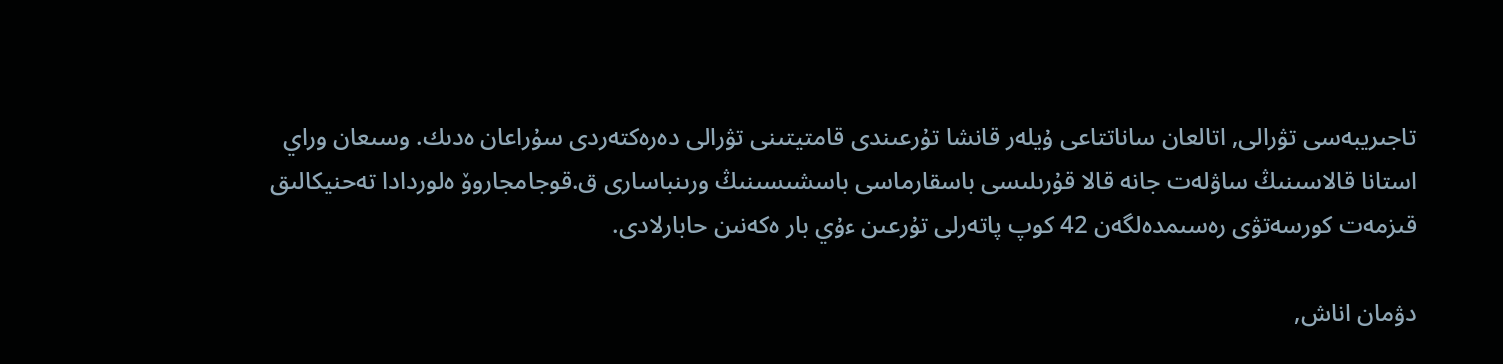تاجىريبەسى تۋرالى, اتالعان ساناتتاعى ۇيلەر قانشا تۇرعىندى قامتيتىنى تۋرالى دەرەكتەردى سۇراعان ەدىك. وسىعان وراي استانا قالاسىنىڭ ساۋلەت جانە قالا قۇرىلىسى باسقارماسى باسشىسىنىڭ ورىنباسارى ق.قوجامجاروۆ ەلوردادا تەحنيكالىق قىزمەت كورسەتۋى رەسىمدەلگەن 42 كوپ پاتەرلى تۇرعىن ءۇي بار ەكەنىن حابارلادى.

دۋمان اناش,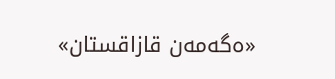«ەگەمەن قازاقستان»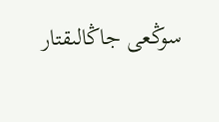سوڭعى جاڭالىقتار